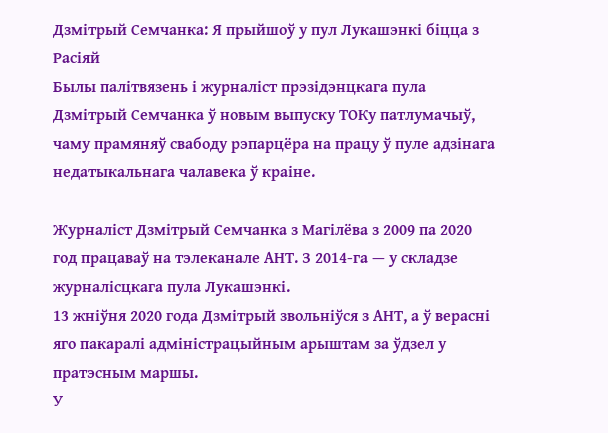Дзмітрый Семчанка: Я прыйшоў у пул Лукашэнкі біцца з Расіяй
Былы палітвязень і журналіст прэзідэнцкага пула Дзмітрый Семчанка ў новым выпуску ТОКу патлумачыў, чаму прамяняў свабоду рэпарцёра на працу ў пуле адзінага недатыкальнага чалавека ў краіне.

Журналіст Дзмітрый Семчанка з Магілёва з 2009 па 2020 год працаваў на тэлеканале АНТ. З 2014‑га — у складзе журналісцкага пула Лукашэнкі.
13 жніўня 2020 года Дзмітрый звольніўся з АНТ, а ў верасні яго пакаралі адміністрацыйным арыштам за ўдзел у пратэсным маршы.
У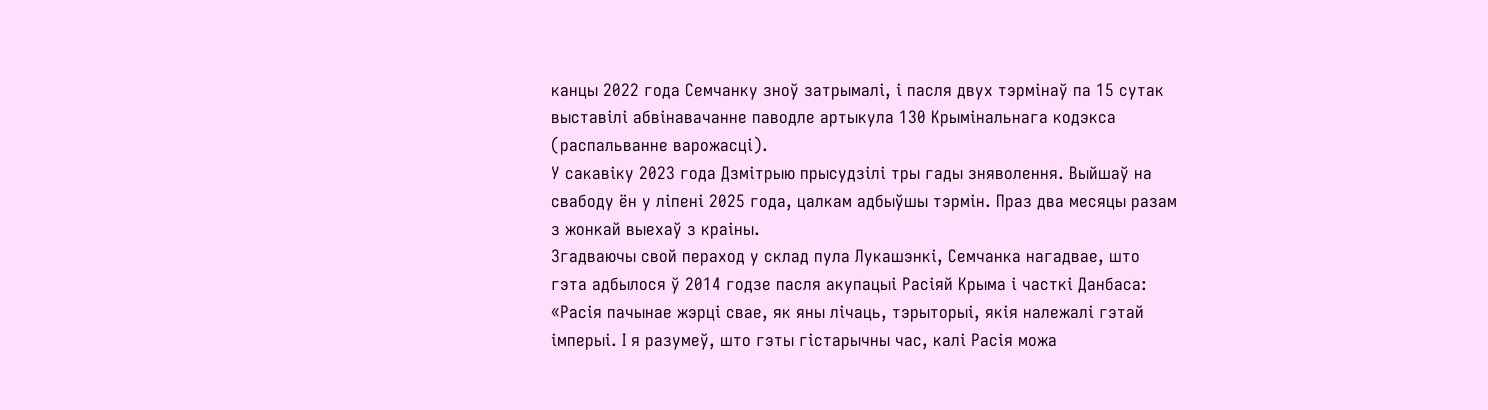канцы 2022 года Семчанку зноў затрымалі, і пасля двух тэрмінаў па 15 сутак выставілі абвінавачанне паводле артыкула 130 Крымінальнага кодэкса (распальванне варожасці).
У сакавіку 2023 года Дзмітрыю прысудзілі тры гады зняволення. Выйшаў на свабоду ён у ліпені 2025 года, цалкам адбыўшы тэрмін. Праз два месяцы разам з жонкай выехаў з краіны.
Згадваючы свой пераход у склад пула Лукашэнкі, Семчанка нагадвае, што гэта адбылося ў 2014 годзе пасля акупацыі Расіяй Крыма і часткі Данбаса:
«Расія пачынае жэрці свае, як яны лічаць, тэрыторыі, якія належалі гэтай імперыі. І я разумеў, што гэты гістарычны час, калі Расія можа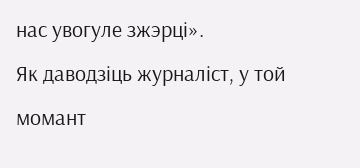нас увогуле зжэрці».
Як даводзіць журналіст, у той момант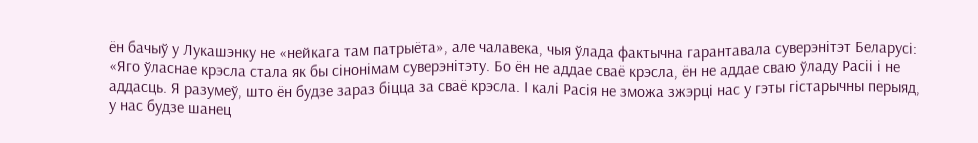ён бачыў у Лукашэнку не «нейкага там патрыёта», але чалавека, чыя ўлада фактычна гарантавала суверэнітэт Беларусі:
«Яго ўласнае крэсла стала як бы сінонімам суверэнітэту. Бо ён не аддае сваё крэсла, ён не аддае сваю ўладу Расіі і не аддасць. Я разумеў, што ён будзе зараз біцца за сваё крэсла. І калі Расія не зможа зжэрці нас у гэты гістарычны перыяд, у нас будзе шанец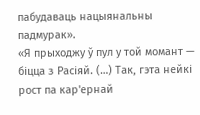пабудаваць нацыянальны падмурак».
«Я прыходжу ў пул у той момант — біцца з Расіяй. (…) Так, гэта нейкі рост па кар'ернай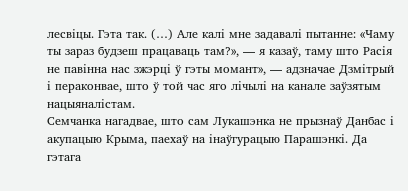лесвіцы. Гэта так. (…) Але калі мне задавалі пытанне: «Чаму ты зараз будзеш працаваць там?», — я казаў, таму што Расія не павінна нас зжэрці ў гэты момант», — адзначае Дзмітрый і пераконвае, што ў той час яго лічылі на канале заўзятым нацыяналістам.
Семчанка нагадвае, што сам Лукашэнка не прызнаў Данбас і акупацыю Крыма, паехаў на інаўгурацыю Парашэнкі. Да гэтага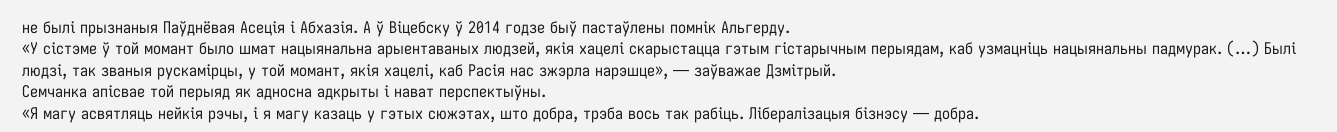не былі прызнаныя Паўднёвая Асеція і Абхазія. А ў Віцебску ў 2014 годзе быў пастаўлены помнік Альгерду.
«У сістэме ў той момант было шмат нацыянальна арыентаваных людзей, якія хацелі скарыстацца гэтым гістарычным перыядам, каб узмацніць нацыянальны падмурак. (…) Былі людзі, так званыя рускамірцы, у той момант, якія хацелі, каб Расія нас зжэрла нарэшце», — заўважае Дзмітрый.
Семчанка апісвае той перыяд як адносна адкрыты і нават перспектыўны.
«Я магу асвятляць нейкія рэчы, і я магу казаць у гэтых сюжэтах, што добра, трэба вось так рабіць. Лібералізацыя бізнэсу — добра.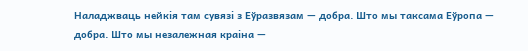Наладжваць нейкія там сувязі з Еўразвязам — добра. Што мы таксама Еўропа — добра. Што мы незалежная краіна —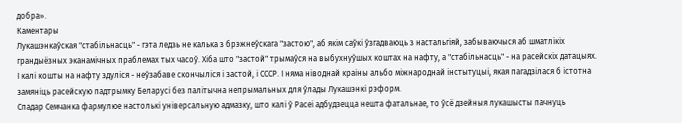добра».
Каментары
Лукашэнкаўская "стабільнасць" - гэта ледзь не калька з брэжнеўскага "застою", аб якім саўкі ўзгадваюць з настальгіяй, забываючыся аб шматлікіх грандыёзных эканамічных праблемах тых часоў. Хіба што "застой" трымаўся на выбухнуўшых коштах на нафту, а "стабільнасць" - на расейскіх датацыях. І калі кошты на нафту здуліся - неўзабаве скончыліся і застой, і СССР. І няма ніводнай краіны альбо міжнароднай інстытуцыі, якая пагадзілася б істотна замяніць расейскую падтрымку Беларусі без палітычна непрымальных для ўлады Лукашэнкі рэформ.
Спадар Семчанка фармулюе настолькі універсальную адмазку, што калі ў Расеі адбудзецца нешта фатальнае, то ўсё дзейныя лукашысты пачнуць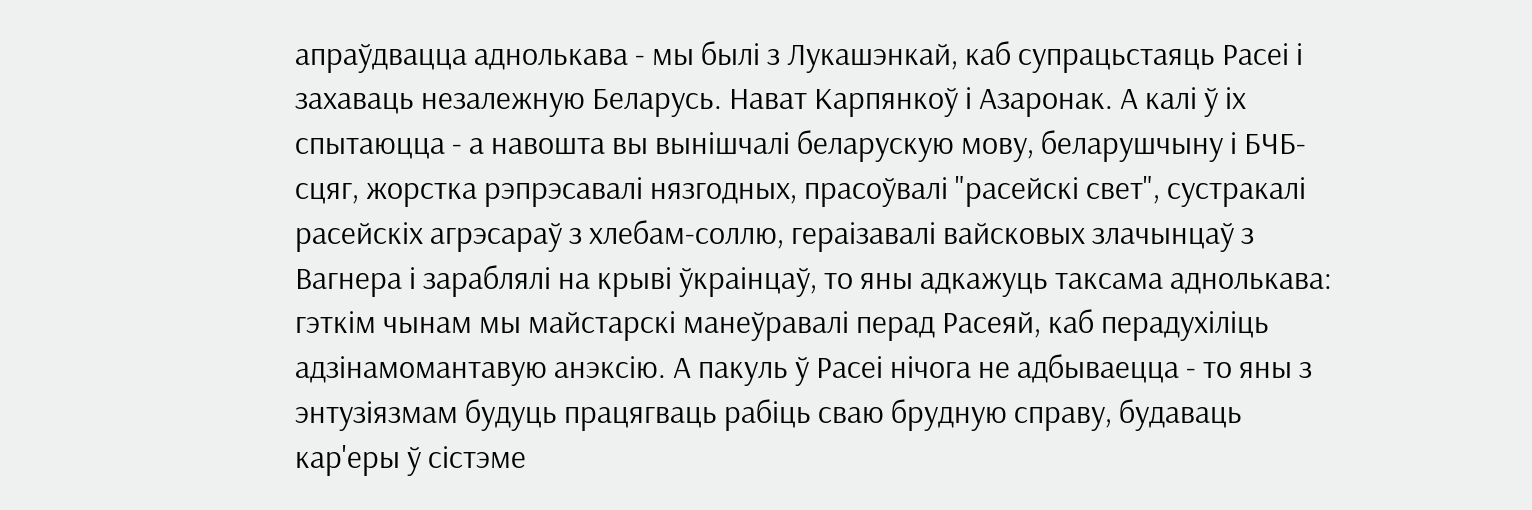апраўдвацца аднолькава - мы былі з Лукашэнкай, каб супрацьстаяць Расеі і захаваць незалежную Беларусь. Нават Карпянкоў і Азаронак. А калі ў іх спытаюцца - а навошта вы вынішчалі беларускую мову, беларушчыну і БЧБ-сцяг, жорстка рэпрэсавалі нязгодных, прасоўвалі "расейскі свет", сустракалі расейскіх агрэсараў з хлебам-соллю, гераізавалі вайсковых злачынцаў з Вагнера і зараблялі на крыві ўкраінцаў, то яны адкажуць таксама аднолькава: гэткім чынам мы майстарскі манеўравалі перад Расеяй, каб перадухіліць адзінамомантавую анэксію. А пакуль ў Расеі нічога не адбываецца - то яны з энтузіязмам будуць працягваць рабіць сваю брудную справу, будаваць кар'еры ў сістэме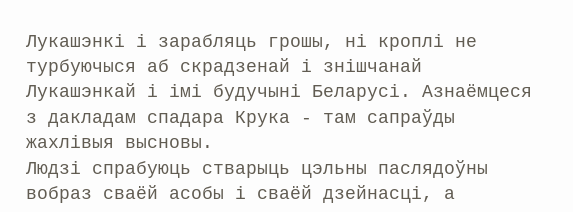Лукашэнкі і зарабляць грошы, ні кроплі не турбуючыся аб скрадзенай і знішчанай Лукашэнкай і імі будучыні Беларусі. Азнаёмцеся з дакладам спадара Крука - там сапраўды жахлівыя высновы.
Людзі спрабуюць стварыць цэльны паслядоўны вобраз сваёй асобы і сваёй дзейнасці, а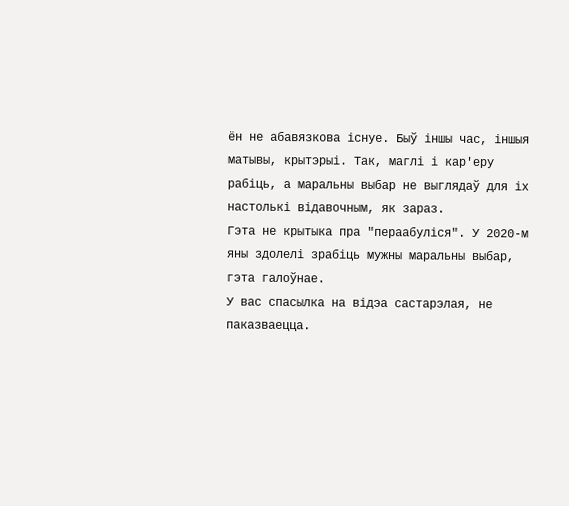ён не абавязкова існуе. Быў іншы час, іншыя матывы, крытэрыі. Так, маглі і кар'еру рабіць, а маральны выбар не выглядаў для іх настолькі відавочным, як зараз.
Гэта не крытыка пра "пераабуліся". У 2020-м яны здолелі зрабіць мужны маральны выбар, гэта галоўнае.
У вас спасылка на відэа састарэлая, не паказваецца.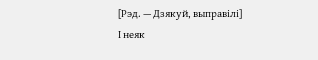[Рэд. — Дзякуй, выправiлi]
І неяк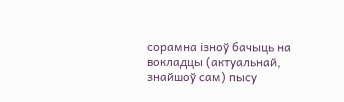сорамна ізноў бачыць на вокладцы (актуальнай, знайшоў сам) пысу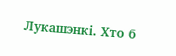Лукашэнкі. Хто б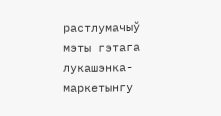растлумачыў мэты гэтага лукашэнка-маркетынгу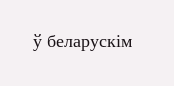ў беларускім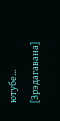ютубе...
[Зрэдагавана]